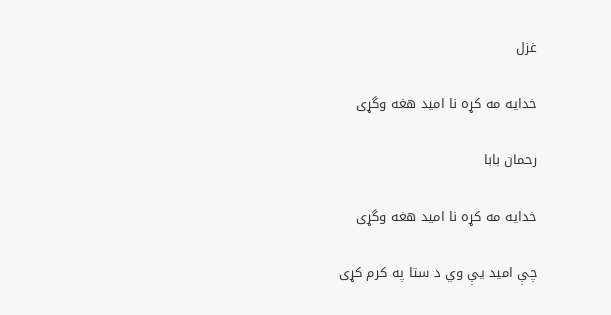غزل

خدايه مه کړه نا اميد هغه وگړی

رحمان بابا

خدايه مه کړه نا اميد هغه وگړی

چې اميد يې وي د ستا په کرم کړی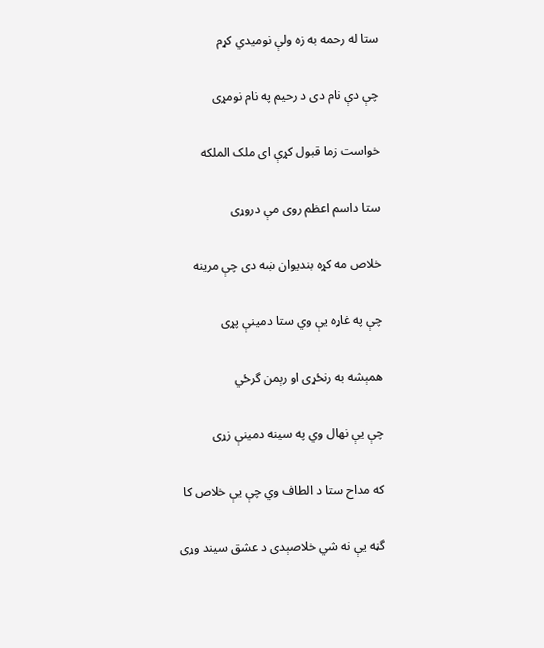ستا له رحمه به زه ولې نوميدي کړم

چې دې نام دی د رحيم په نام نومړی

خواست زما قبول کړې ای ملک الملکه

ستا داسم اعظم روی مې دروړی

خلاص مه کړه بنديوان ښه دی چې مرينه

چې په غاړه يې وي ستا دمينې پړی

همېشه به رنځړی او رېمن گرځي

چې يې نهال وي په سينه دمينې زړی

که مداح ستا د الطاف وي چې يې خلاص کا

گڼه يې نه شي خلاصېدی د عشق سيند وړی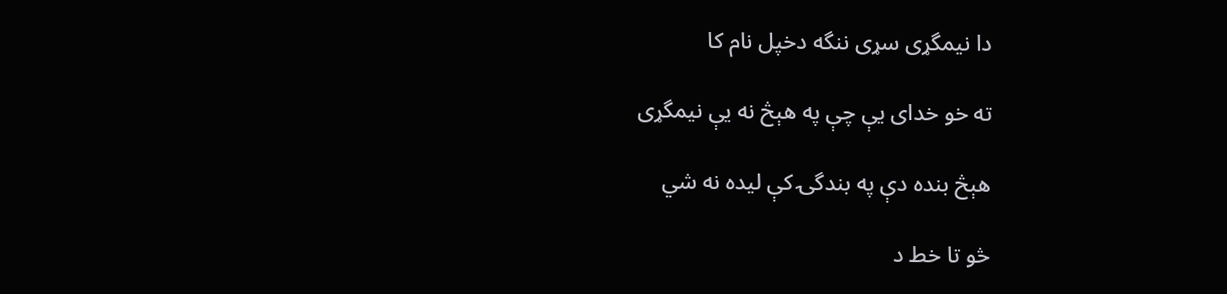دا نيمگړی سړی ننگه دخپل نام کا

ته خو خدای يې چې په هېڅ نه يې نيمگړی

هېڅ بنده دې په بندگۍ کې ليده نه شي

څو تا خط د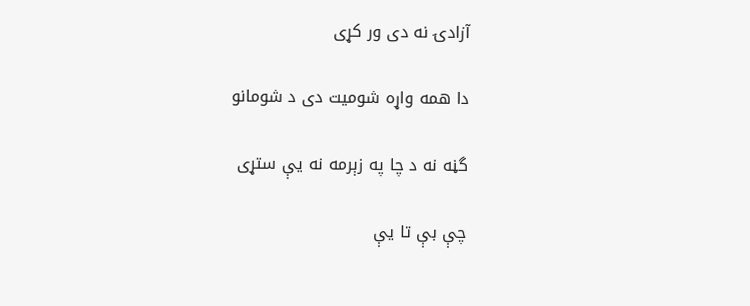آزادۍ نه دی ور کړی

دا همه واړه شوميت دی د شومانو

گڼه نه د چا په زېرمه نه يې ستړی

چې بې تا يې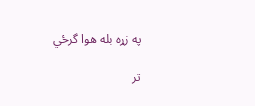په زړه بله هوا گرځي

تر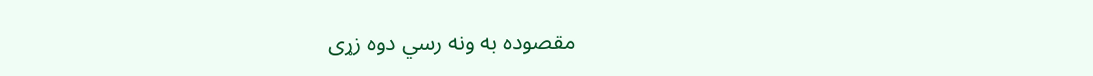مقصوده به ونه رسي دوه زړی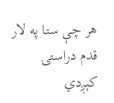هر چې ستا په لار قدم دراستۍ کېږدي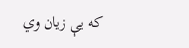که يې زيان وي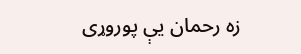زه رحمان يې پوروړی